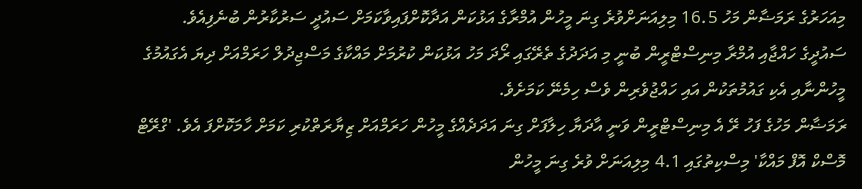މިއަހަރުގެ ރަމަޟާން މަހު 16.5 މިލިއަނަށްވުރެ ގިނަ މީހުން އުމްރާގެ އަޅުކަން އަދާކޮށްފައިވާކަމަށް ސައުދީ ސަރުކާރުން ބުނެފިއެވެ.
ސައުދީގެ ހައްޖާއި އުމްރާ މިނިސްޓްރީން ބުނީ މި އަދަދުގެ ތެރޭގައި ރޯދަ މަހު އަޅުކަން ކުރުމަށް މައްކާގެ މަސްޖިދުލް ހަރަމްއަށް ދިޔަ އެގައުމުގެ މީހުންނާއި އެކި ގައުމުތަކުން އައި ހައްޖުވެރިން ވެސް ހިމެނޭ ކަމަށެވެ.
ރަމަޟާން މަހުގެ ފަހު ރޭ އެ މިނިސްޓްރީން ވަނީ އާދަޔާ ހިލާފަށް ގިނަ އަދަދެއްގެ މީހުން ހަރަމްއަށް ޒިޔާރަތްކުރި ކަމަށް ހާމަކޮށްފަ އެވެ. 'ގްރޭޓް މޮސްކް އޮފް މައްކާ' މިސްކިތުގައި 4.1 މިލިއަނަށް ވުރެ ގިނަ މީހުން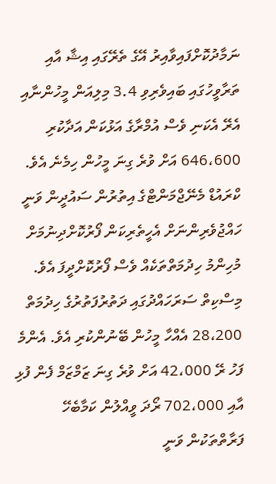ނަމާދުކޮށްފައިވާއިރު އޭގެ ތެރޭގައި އިޝާ އާއި ތަރާވީހުގައި ބައިވެރިވި 3.4 މިލިއަން މީހުންނާއި އެރޭ އެކަނި ވެސް އުމްރާގެ އަޅުކަން އަދާކުރި 646،600 އަށް ވުރެ ގިނަ މީހުން ހިމެނެ އެވެ.
ކްރައުޑް މެނޭޖްމަންޓްގެ އިތުރުން ސައުދީން ވަނީ ހައްޖުވެރިންނަށް އެހީތެރިކަން ފޯރުކޮށްދިނުމަށް މުހިންމު ހިދުމަތްތަކެއް ވެސް ފޯރުކޮށްދީފަ އެވެ. މިސްކިތް ސަރަހައްދުގައި ދަތުރުފަތުރުގެ ހިދުމަތް 28،200 އެއްހާ މީހުން ބޭނުންކުރި އެވެ. އެންމެ ފަހު ރޭ 42،000 އަށް ވުރެ ގިނަ ޒަމްޒަމް ފެން ފުޅި އާއި 702،000 ރޯދަ ވީއްލުން ކަމާބެހޭ ފަރާތްތަކުން ވަނީ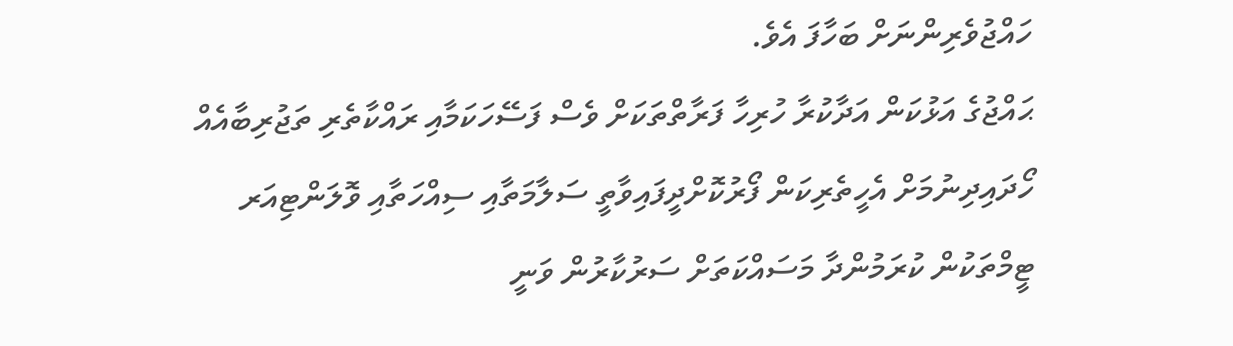ހައްޖުވެރިންނަށް ބަހާފަ އެވެ.
ޙައްޖުގެ އަޅުކަން އަދާކުރާ ހުރިހާ ފަރާތްތަކަށް ވެސް ފަސޭހަކަމާއި ރައްކާތެރި ތަޖުރިބާއެއް ހޯދައިދިނުމަށް އެހީތެރިކަން ފޯރުކޮށްދީފައިވާތީ ސަލާމަތާއި ސިއްހަތާއި ވޮލަންޓިއަރ ޓީމްތަކުން ކުރަމުންދާ މަސައްކަތަށް ސަރުކާރުން ވަނީ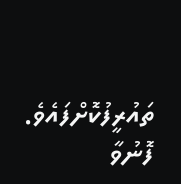ތައުރީފުކޮށްފައެވެ.
ފޮނުވާ